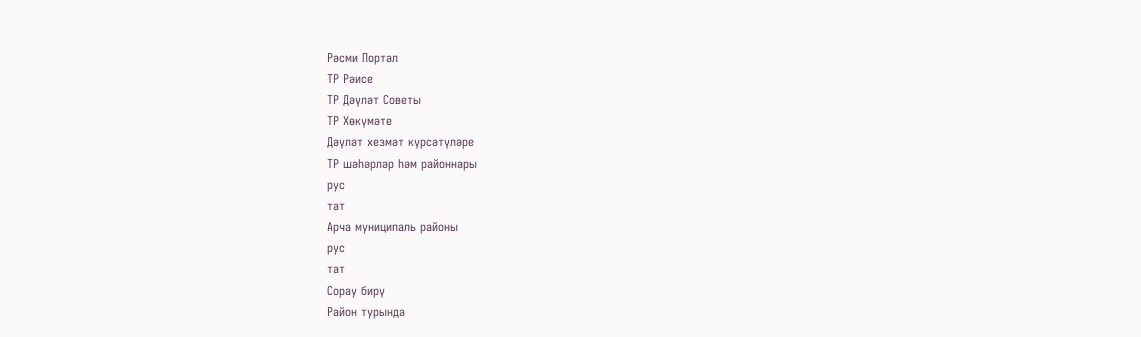Рәсми Портал
ТР Рәисе
ТР Дәүләт Советы
ТР Хөкүмәте
Дәүләт хезмәт күрсәтүләре
ТР шәһәрләр һәм районнары
рус
тат
Арча муниципаль районы
рус
тат
Сорау бирү
Район турында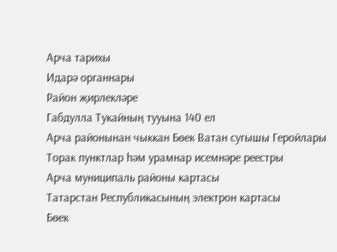Арча тарихы
Идарә органнары
Район җирлекләре
Габдулла Тукайның тууына 140 ел
Арча районынан чыккан Бөек Ватан сугышы Геройлары
Торак пунктлар һәм урамнар исемнәре реестры
Арча муниципаль районы картасы
Татарстан Республикасының электрон картасы
Бөек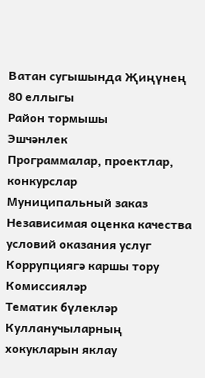Ватан сугышында Җиңүнең 80 еллыгы
Район тормышы
Эшчәнлек
Программалар, проектлар, конкурслар
Муниципальный заказ
Независимая оценка качества условий оказания услуг
Коррупциягә каршы тору
Комиссияләр
Тематик бүлекләр
Кулланучыларның хокукларын яклау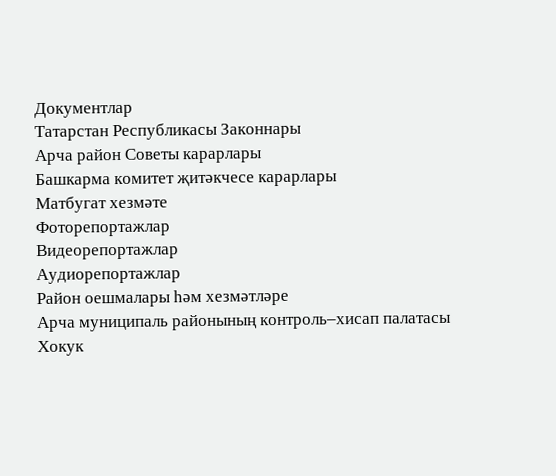Документлар
Татарстан Республикасы Законнары
Арча район Советы карарлары
Башкарма комитет җитәкчесе карарлары
Матбугат хезмәте
Фоторепортажлар
Видеорепортажлар
Аудиорепортажлар
Район оешмалары һәм хезмәтләре
Арча муниципаль районының контроль–хисап палатасы
Хокук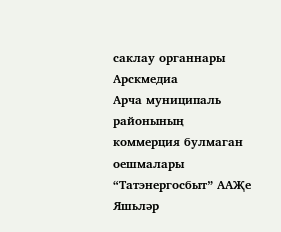саклау органнары
Арскмедиа
Арча муниципаль районының коммерция булмаган оешмалары
“Татэнергосбыт” ААҖе
Яшьләр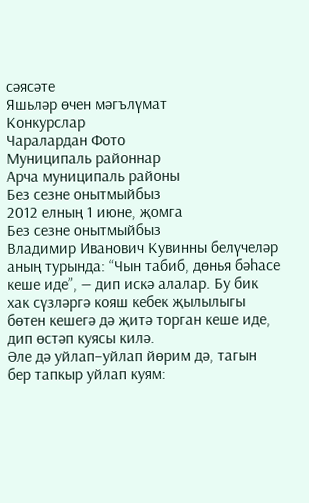сәясәте
Яшьләр өчен мәгълүмат
Конкурслар
Чаралардан Фото
Муниципаль районнар
Арча муниципаль районы
Без сезне онытмыйбыз
2012 елның 1 июне, җомга
Без сезне онытмыйбыз
Владимир Иванович Кувинны белүчеләр аның турында: “Чын табиб, дөнья бәһасе кеше иде”, — дип искә алалар. Бу бик хак сүзләргә кояш кебек җылылыгы бөтен кешегә дә җитә торган кеше иде, дип өстәп куясы килә.
Әле дә уйлап–уйлап йөрим дә, тагын бер тапкыр уйлап куям: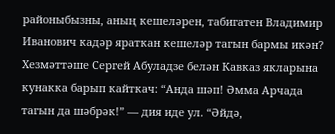районыбызны, аның кешеләрен, табигатен Владимир Иванович кадәр яраткан кешеләр тагын бармы икән? Хезмәттәше Сергей Абуладзе белән Кавказ якларына кунакка барып кайткач: “Анда шәп! Әмма Арчада тагын да шәбрәк!” — дия иде ул. “Әйдә,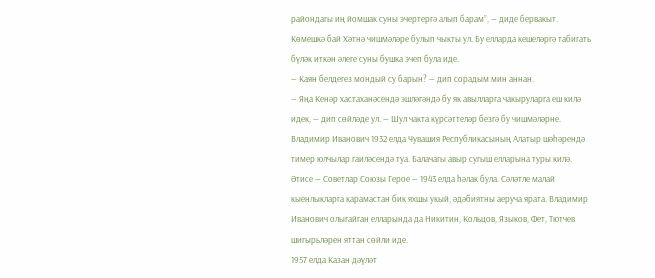райондагы иң йомшак суны эчертергә алып барам”, — диде бервакыт. Көмешкә бай Хәтнә чишмәләре булып чыкты ул. Бу елларда кешеләргә табигать бүләк иткән әлеге суны бушка эчеп була иде.
— Каян белдегез мондый су барын? — дип сорадым мин аннан.
— Яңа Кенәр хастаханәсендә эшләгәндә бу як авылларга чакыруларга еш килә идек, — дип сөйләде ул. — Шул чакта күрсәттеләр безгә бу чишмәләрне.
Владимир Иванович 1932 елда Чувашия Республикасының Алатыр шәһәрендә тимер юлчылар гаиләсендә туа. Балачагы авыр сугыш елларына туры килә. Әтисе — Советлар Союзы Герое — 1943 елда һәлак була. Сәләтле малай кыенлыкларга карамастан бик яхшы укый, әдәбиятны аеруча ярата. Владимир Иванович олыгайган елларында да Никитин, Кольцов, Языков, Фет, Тютчев шигырьләрен яттан сөйли иде.
1957 елда Казан дәүләт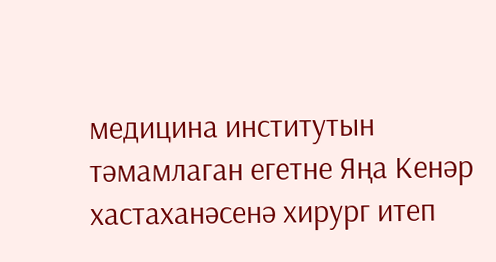медицина институтын тәмамлаган егетне Яңа Кенәр хастаханәсенә хирург итеп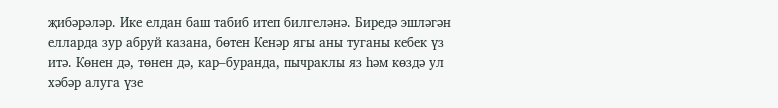җибәрәләр. Ике елдан баш табиб итеп билгеләнә. Биредә эшләгән елларда зур абруй казана, бөтен Кенәр ягы аны туганы кебек үз итә. Көнен дә, төнен дә, кар–буранда, пычраклы яз һәм көздә ул хәбәр алуга үзе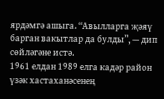ярдәмгә ашыга. “Авылларга җәяү барган вакытлар да булды”, — дип сөйләгәне истә.
1961 елдан 1989 елга кадәр район үзәк хастаханәсенең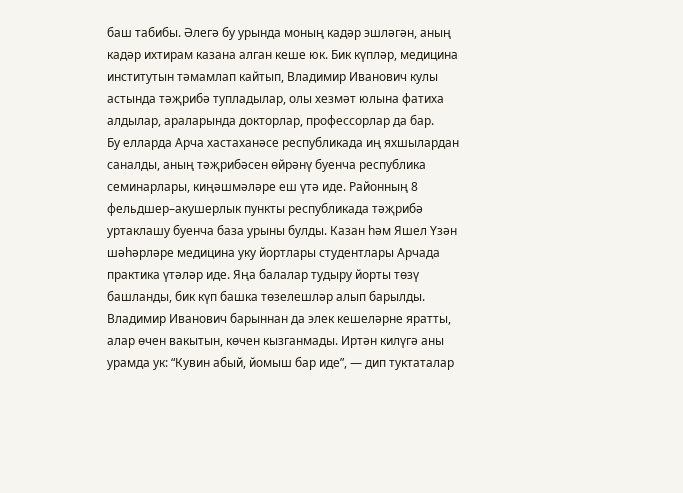баш табибы. Әлегә бу урында моның кадәр эшләгән, аның кадәр ихтирам казана алган кеше юк. Бик күпләр, медицина институтын тәмамлап кайтып, Владимир Иванович кулы астында тәҗрибә тупладылар, олы хезмәт юлына фатиха алдылар, араларында докторлар, профессорлар да бар.
Бу елларда Арча хастаханәсе республикада иң яхшылардан саналды, аның тәҗрибәсен өйрәнү буенча республика семинарлары, киңәшмәләре еш үтә иде. Районның 8 фельдшер–акушерлык пункты республикада тәҗрибә уртаклашу буенча база урыны булды. Казан һәм Яшел Үзән шәһәрләре медицина уку йортлары студентлары Арчада практика үтәләр иде. Яңа балалар тудыру йорты төзү башланды, бик күп башка төзелешләр алып барылды.
Владимир Иванович барыннан да элек кешеләрне яратты, алар өчен вакытын, көчен кызганмады. Иртән килүгә аны урамда ук: “Кувин абый, йомыш бар иде”, — дип туктаталар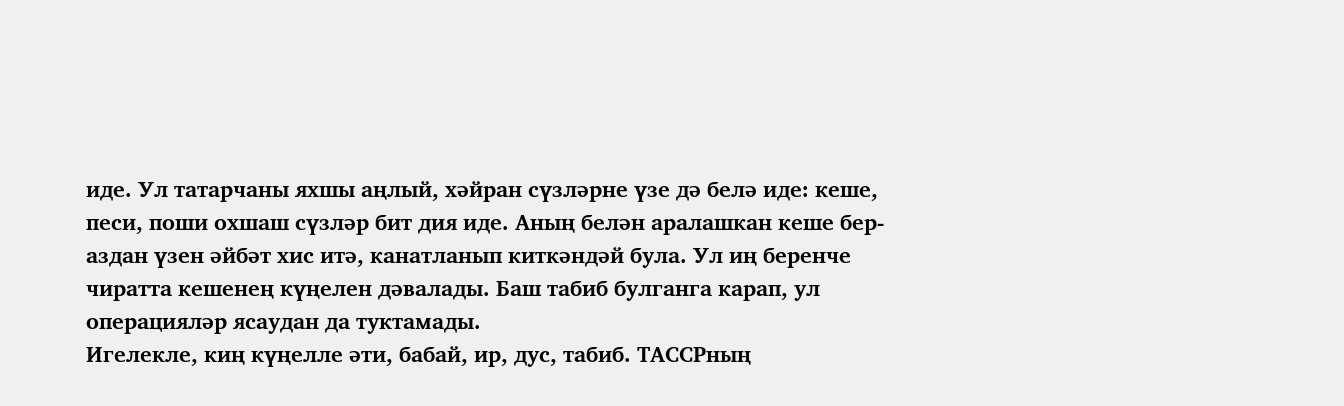иде. Ул татарчаны яхшы аңлый, хәйран сүзләрне үзе дә белә иде: кеше, песи, поши охшаш сүзләр бит дия иде. Аның белән аралашкан кеше бер-аздан үзен әйбәт хис итә, канатланып киткәндәй була. Ул иң беренче чиратта кешенең күңелен дәвалады. Баш табиб булганга карап, ул операцияләр ясаудан да туктамады.
Игелекле, киң күңелле әти, бабай, ир, дус, табиб. ТАССРның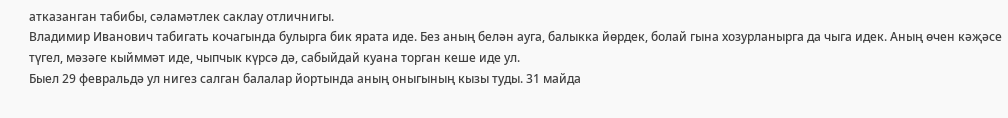атказанган табибы, сәламәтлек саклау отличнигы.
Владимир Иванович табигать кочагында булырга бик ярата иде. Без аның белән ауга, балыкка йөрдек, болай гына хозурланырга да чыга идек. Аның өчен кәҗәсе түгел, мәзәге кыйммәт иде, чыпчык күрсә дә, сабыйдай куана торган кеше иде ул.
Быел 29 февральдә ул нигез салган балалар йортында аның оныгының кызы туды. 31 майда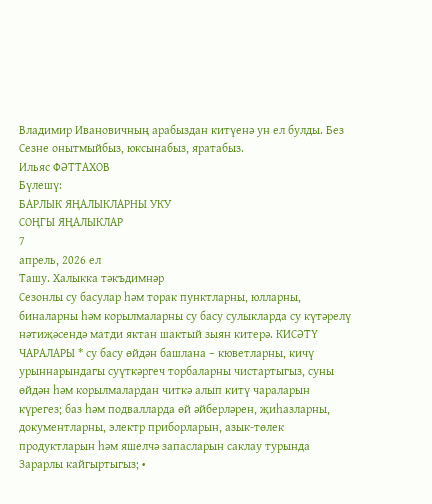Владимир Ивановичның арабыздан китүенә ун ел булды. Без Сезне онытмыйбыз, юксынабыз, яратабыз.
Ильяс ФӘТТАХОВ
Бүлешү:
БАРЛЫК ЯҢАЛЫКЛАРНЫ УКУ
СОҢГЫ ЯҢАЛЫКЛАР
7
апрель, 2026 ел
Ташу. Халыкка тәкъдимнәр
Сезонлы су басулар һәм торак пунктларны, юлларны, биналарны һәм корылмаларны су басу сулыкларда су күтәрелү нәтиҗәсендә матди яктан шактый зыян китерә. КИСӘТҮ ЧАРАЛАРЫ * су басу өйдән башлана – кюветларны, кичү урыннарындагы суүткәргеч торбаларны чистартыгыз, суны өйдән һәм корылмалардан читкә алып китү чараларын күрегез; баз һәм подвалларда өй әйберләрен, җиһазларны, документларны, электр приборларын, азык-төлек продуктларын һәм яшелчә запасларын саклау турында Зарарлы кайгыртыгыз; •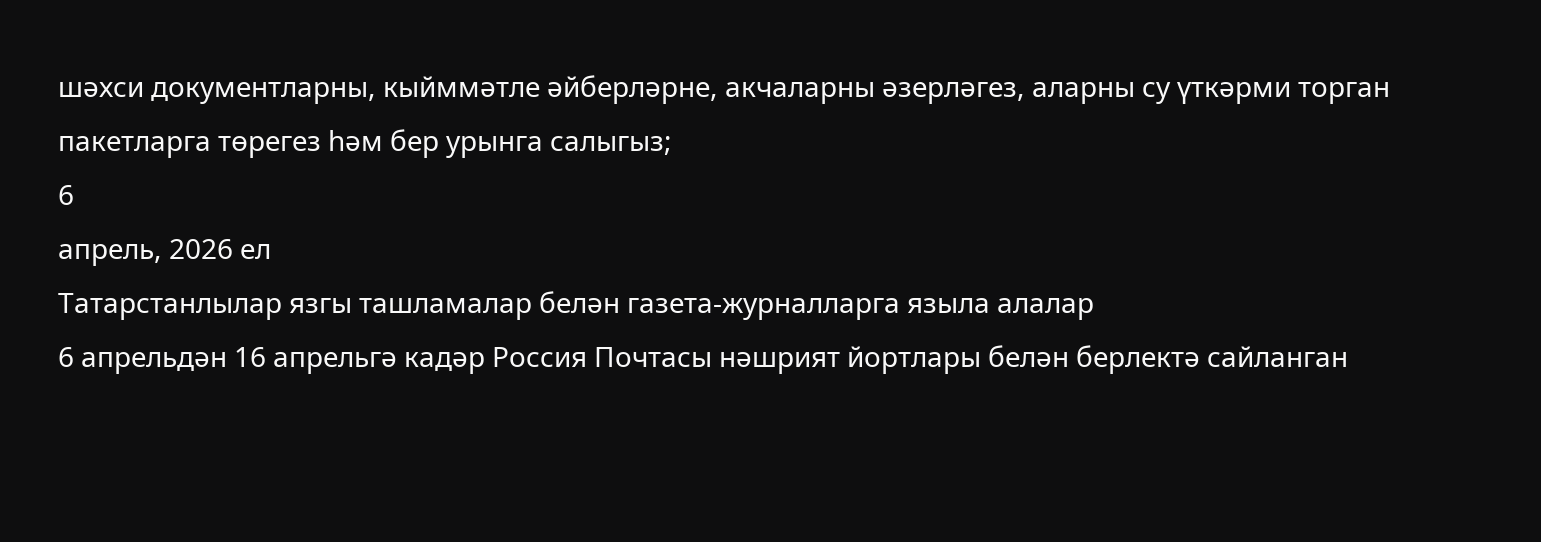шәхси документларны, кыйммәтле әйберләрне, акчаларны әзерләгез, аларны су үткәрми торган пакетларга төрегез һәм бер урынга салыгыз;
6
апрель, 2026 ел
Татарстанлылар язгы ташламалар белән газета-журналларга языла алалар
6 апрельдән 16 апрельгә кадәр Россия Почтасы нәшрият йортлары белән берлектә сайланган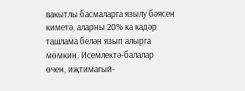вакытлы басмаларга язылу бәясен киметә, аларны 20% ка кадәр ташлама белән язып алырга мөмкин. Исемлектә-балалар өчен, иҗтимагый-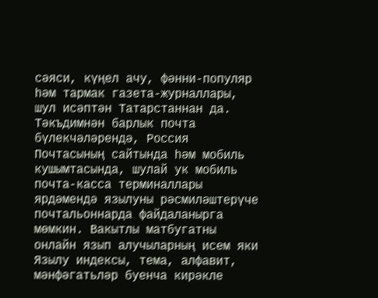сәяси, күңел ачу, фәнни-популяр һәм тармак газета-журналлары, шул исәптән Татарстаннан да. Тәкъдимнән барлык почта бүлекчәләрендә, Россия Почтасының сайтында һәм мобиль кушымтасында, шулай ук мобиль почта-касса терминаллары ярдәмендә язылуны рәсмиләштерүче почтальоннарда файдаланырга мөмкин. Вакытлы матбугатны онлайн язып алучыларның исем яки Язылу индексы, тема, алфавит, мәнфәгатьләр буенча кирәкле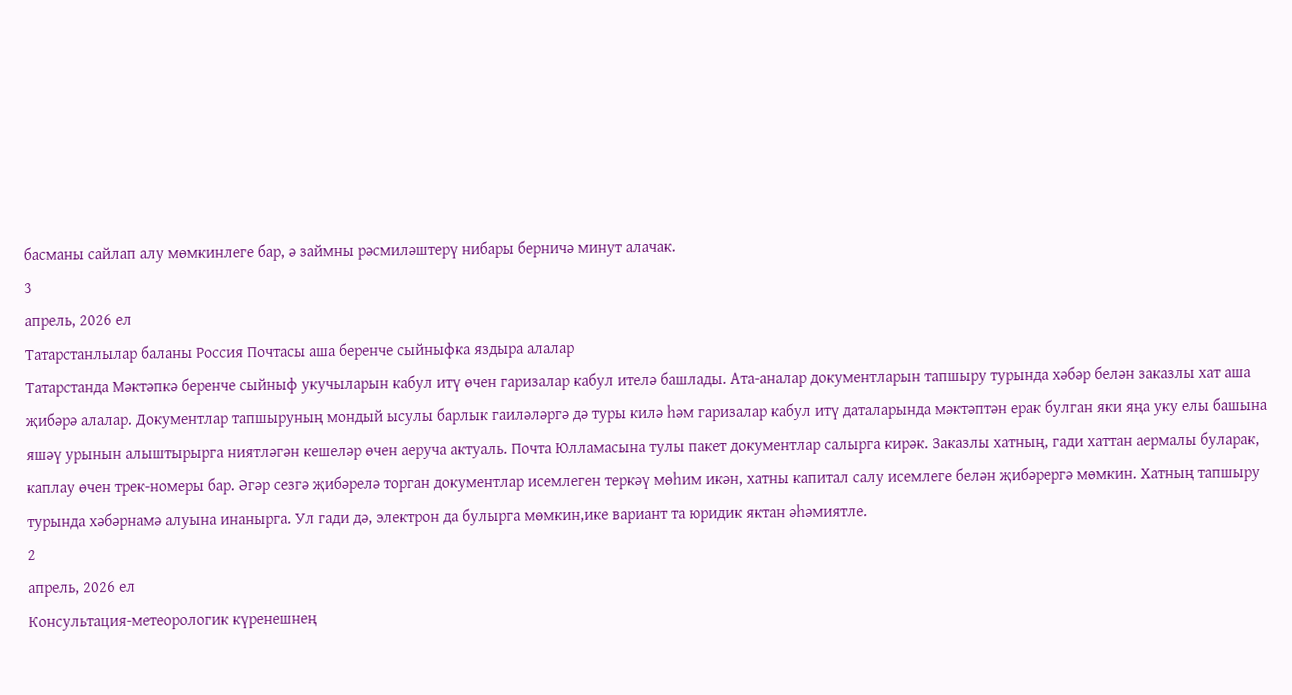басманы сайлап алу мөмкинлеге бар, ә займны рәсмиләштерү нибары берничә минут алачак.
3
апрель, 2026 ел
Татарстанлылар баланы Россия Почтасы аша беренче сыйныфка яздыра алалар
Татарстанда Мәктәпкә беренче сыйныф укучыларын кабул итү өчен гаризалар кабул ителә башлады. Ата-аналар документларын тапшыру турында хәбәр белән заказлы хат аша җибәрә алалар. Документлар тапшыруның мондый ысулы барлык гаиләләргә дә туры килә һәм гаризалар кабул итү даталарында мәктәптән ерак булган яки яңа уку елы башына яшәү урынын алыштырырга ниятләгән кешеләр өчен аеруча актуаль. Почта Юлламасына тулы пакет документлар салырга кирәк. Заказлы хатның, гади хаттан аермалы буларак, каплау өчен трек-номеры бар. Әгәр сезгә җибәрелә торган документлар исемлеген теркәү мөһим икән, хатны капитал салу исемлеге белән җибәрергә мөмкин. Хатның тапшыру турында хәбәрнамә алуына инанырга. Ул гади дә, электрон да булырга мөмкин,ике вариант та юридик яктан әһәмиятле.
2
апрель, 2026 ел
Консультация-метеорологик күренешнең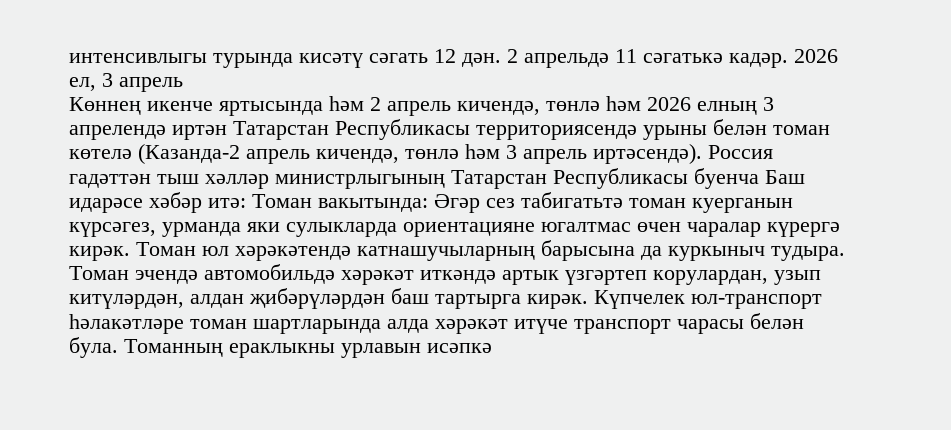интенсивлыгы турында кисәтү сәгать 12 дән. 2 апрельдә 11 сәгатькә кадәр. 2026 ел, 3 апрель
Көннең икенче яртысында һәм 2 апрель кичендә, төнлә һәм 2026 елның 3 апрелендә иртән Татарстан Республикасы территориясендә урыны белән томан көтелә (Казанда-2 апрель кичендә, төнлә һәм 3 апрель иртәсендә). Россия гадәттән тыш хәлләр министрлыгының Татарстан Республикасы буенча Баш идарәсе хәбәр итә: Томан вакытында: Әгәр сез табигатьтә томан куерганын күрсәгез, урманда яки сулыкларда ориентацияне югалтмас өчен чаралар күрергә кирәк. Томан юл хәрәкәтендә катнашучыларның барысына да куркыныч тудыра. Томан эчендә автомобильдә хәрәкәт иткәндә артык үзгәртеп корулардан, узып китүләрдән, алдан җибәрүләрдән баш тартырга кирәк. Күпчелек юл-транспорт һәлакәтләре томан шартларында алда хәрәкәт итүче транспорт чарасы белән була. Томанның ераклыкны урлавын исәпкә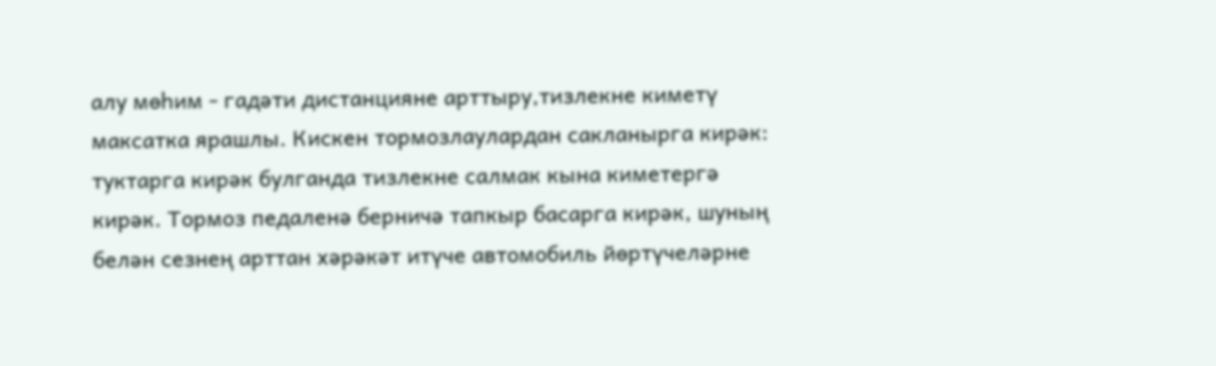алу мөһим - гадәти дистанцияне арттыру,тизлекне киметү максатка ярашлы. Кискен тормозлаулардан сакланырга кирәк: туктарга кирәк булганда тизлекне салмак кына киметергә кирәк. Тормоз педаленә берничә тапкыр басарга кирәк, шуның белән сезнең арттан хәрәкәт итүче автомобиль йөртүчеләрне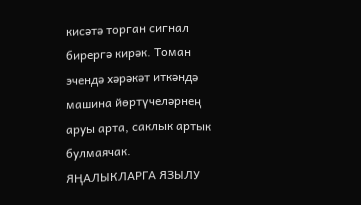кисәтә торган сигнал бирергә кирәк. Томан эчендә хәрәкәт иткәндә машина йөртүчеләрнең аруы арта, саклык артык булмаячак.
ЯҢАЛЫКЛАРГА ЯЗЫЛУ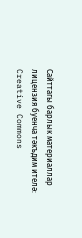Сайттагы барлык материаллар лицензия буенча тәкъдим ителә:
Creative Commons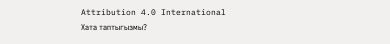Attribution 4.0 International
Хата таптыгызмы?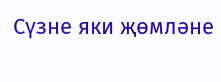Сүзне яки җөмләне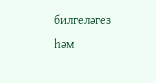билгеләгез һәм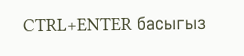CTRL+ENTER басыгыз